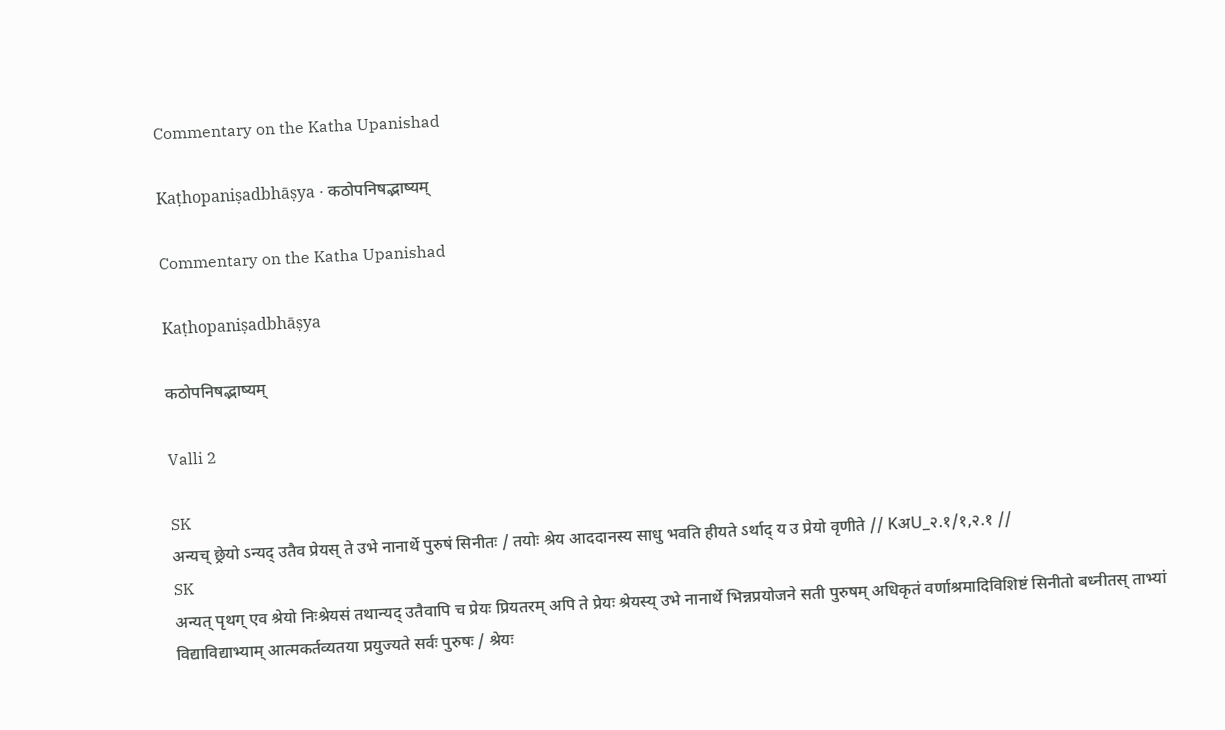Commentary on the Katha Upanishad

Kaṭhopaniṣadbhāṣya · कठोपनिषद्भाष्यम्

Commentary on the Katha Upanishad

Kaṭhopaniṣadbhāṣya

कठोपनिषद्भाष्यम्

Valli 2

SK
अन्यच् छ्रेयो ऽन्यद् उतैव प्रेयस् ते उभे नानार्थे पुरुषं सिनीतः / तयोः श्रेय आददानस्य साधु भवति हीयते ऽर्थाद् य उ प्रेयो वृणीते // KअU_२.१/१,२.१ //
SK
अन्यत् पृथग् एव श्रेयो निःश्रेयसं तथान्यद् उतैवापि च प्रेयः प्रियतरम् अपि ते प्रेयः श्रेयस्य् उभे नानार्थे भिन्नप्रयोजने सती पुरुषम् अधिकृतं वर्णाश्रमादिविशिष्टं सिनीतो बध्नीतस् ताभ्यां विद्याविद्याभ्याम् आत्मकर्तव्यतया प्रयुज्यते सर्वः पुरुषः / श्रेयः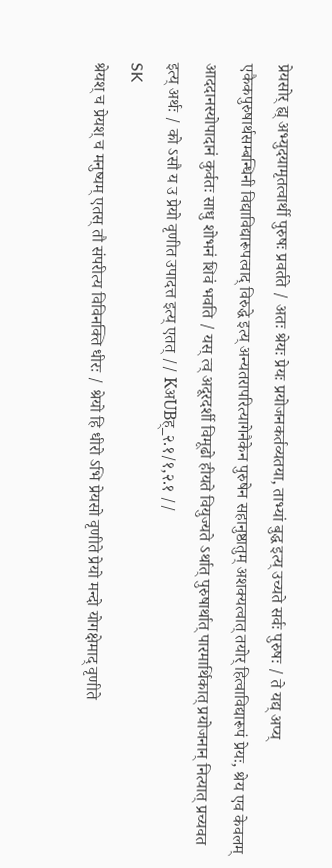प्रेयसोर् ह्य् अभ्युदयामृतत्वार्थी पुरुषः प्रवर्तते / अतः श्रेयः प्रेयः प्रयोजनकर्तव्यतया, ताभ्यां बुद्ध इत्य् उच्यते सर्वः पुरुषः / ते यद्य् अप्य् एकैकपुरुषार्थसम्बन्धिनी विद्याविद्यारूपत्वाद् विरुद्धे इत्य् अन्यतरापरित्यागेनैकेन पुरुषेन सहानुष्ठातुम् अशक्यत्वात् तयोर् हित्वाविद्यारूपं प्रेयः, श्रेय एव केवलम् आददानस्योपादानं कुर्वतः साधु शोभनं शिवं भवति / यस् त्व् अदूरदर्शी विमूढो हीयते वियुज्यते ऽर्थात् पुरुषार्थात् पारमार्थिकात् प्रयोजनान् नित्यात् प्रच्यवत इत्य् अर्थः / को ऽसौ य उ प्रेयो वृणीत उपादत्त इत्य् एतत् // KअUBह्_२.१/१,२.१ //
SK
श्रेयश् च प्रेयश् च मनुष्यम् एतस् तौ संपरीत्य विविनक्ति धीरः / श्रेयो हि धीरो ऽभि प्रेयसो वृणीते प्रेयो मन्दो योगक्षेमाद् वृणीते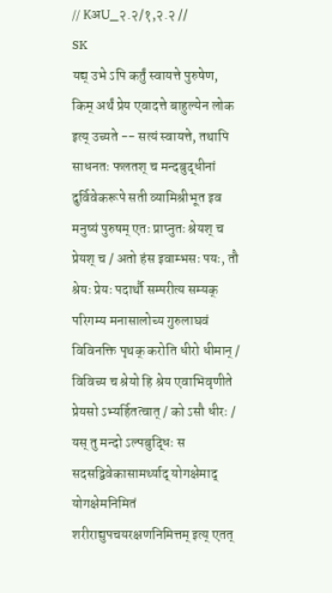// KअU_२.२/१,२.२ //
SK
यद्य् उभे ऽपि कर्तुं स्वायत्ते पुरुषेण, किम् अर्थं प्रेय एवादत्ते बाहुल्येन लोक इत्य् उच्यते -- सत्यं स्वायत्ते, तथापि साधनतः फलतश् च मन्दबुद्धीनां दुर्विवेकरूपे सती व्यामिश्रीभूत इव मनुष्यं पुरुषम् एतः प्राप्नुतः श्रेयश् च प्रेयश् च / अतो हंस इवाम्भसः पयः, तौ श्रेयः प्रेयः पदार्थौ सम्परीत्य सम्यक् परिगम्य मनासालोच्य गुरुलाघवं विविनक्ति पृथक् करोति धीरो धीमान् / विविच्य च श्रेयो हि श्रेय एवाभिवृणीते प्रेयसो ऽभ्यर्हितत्वात् / को ऽसौ धीरः / यस् तु मन्दो ऽल्पबुद्धिः स सदसद्विवेकासामर्थ्याद् योगक्षेमाद् योगक्षेमनिमितं शरीराद्युपचयरक्षणनिमित्तम् इत्य् एतत्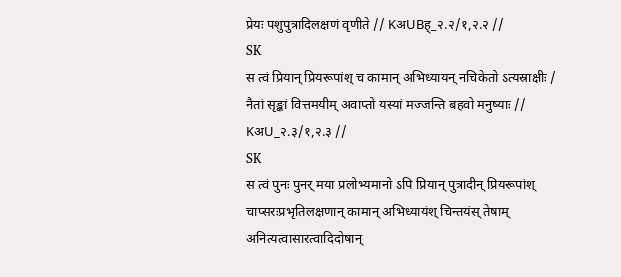प्रेयः पशुपुत्रादिलक्षणं वृणीते // KअUBह्_२.२/१,२.२ //
SK
स त्वं प्रियान् प्रियरूपांश् च कामान् अभिध्यायन् नचिकेतो ऽत्यस्राक्षीः / नैतां सृङ्कां वित्तमयीम् अवाप्तो यस्यां मज्जन्ति बहवो मनुष्याः // KअU_२.३/१,२.३ //
SK
स त्वं पुनः पुनर् मया प्रलोभ्यमानो ऽपि प्रियान् पुत्रादीन् प्रियरूपांश् चाप्सरःप्रभृतिलक्षणान् कामान् अभिध्यायंश् चिन्तयंस् तेषाम् अनित्यत्वासारत्वादिदोषान्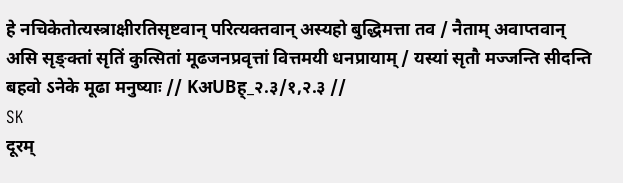हे नचिकेतोत्यस्त्राक्षीरतिसृष्टवान् परित्यक्तवान् अस्यहो बुद्धिमत्ता तव / नैताम् अवाप्तवान् असि सृङ्क्तां सृतिं कुत्सितां मूढजनप्रवृत्तां वित्तमयी धनप्रायाम् / यस्यां सृतौ मज्जन्ति सीदन्ति बहवो ऽनेके मूढा मनुष्याः // KअUBह्_२.३/१,२.३ //
SK
दूरम्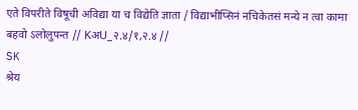एते विपरीते विषूची अविद्या या च विद्येति ज्ञाता / विद्याभीप्सिनं नचिकेतसं मन्ये न त्वा कामा बहवो ऽलोलुपन्त // KअU_२.४/१,२.४ //
SK
श्रेय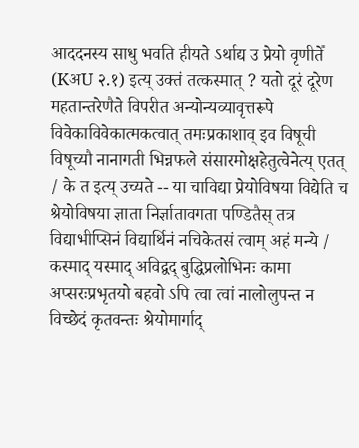आददनस्य साधु भवति हीयते ऽर्थाद्य उ प्रेयो वृणीते᳚ (KअU २.१) इत्य् उक्तं तत्कस्मात् ? यतो दूरं दूरेण महतान्तरेणैते विपरीत अन्योन्यव्यावृत्तरूपे विवेकाविवेकात्मकत्वात् तमःप्रकाशाव् इव विषूची विषूच्यौ नानागती भिन्नफले संसारमोक्षहेतुत्वेनेत्य् एतत् / के त इत्य् उच्यते -- या चाविद्या प्रेयोविषया विद्येति च श्रेयोविषया ज्ञाता निर्ज्ञातावगता पण्डितैस् तत्र विद्याभीप्सिनं विद्यार्थिनं नचिकेतसं त्वाम् अहं मन्ये / कस्माद् यस्माद् अविद्वद् बुद्धिप्रलोभिनः कामा अप्सरःप्रभृतयो बहवो ऽपि त्वा त्वां नालोलुपन्त न विच्छेदं कृतवन्तः श्रेयोमार्गाद्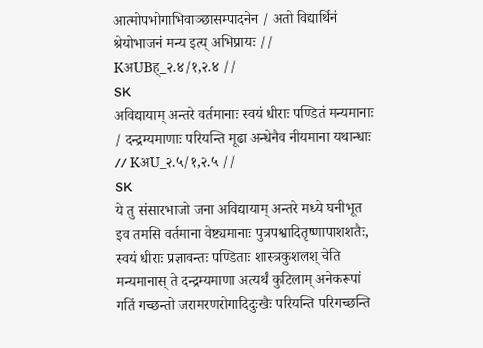आत्मोपभोगाभिवाञ्छासम्पादनेन / अतो विद्यार्थिनं श्रेयोभाजनं मन्य इत्य् अभिप्रायः // KअUBह्_२.४/१,२.४ //
SK
अविद्यायाम् अन्तरे वर्तमानाः स्वयं धीराः पण्डितं मन्यमानाः / दन्द्रम्यमाणाः परियन्ति मूढा अन्धेनैव नीयमाना यथान्धाः // KअU_२.५/१,२.५ //
SK
ये तु संसारभाजो जना अविद्यायाम् अन्तरे मध्ये घनीभूत इव तमसि वर्तमाना वेष्ट्यमानाः पुत्रपश्वादितृष्णापाशशतैः, स्वयं धीराः प्रज्ञावन्तः पण्डिताः शास्त्रकुशलश् चेति मन्यमानास् ते दन्द्रम्यमाणा अत्यर्थं कुटिलाम् अनेकरूपां गतिं गच्छन्तो जरामरणरोगादिदुःखैः परियन्ति परिगच्छन्ति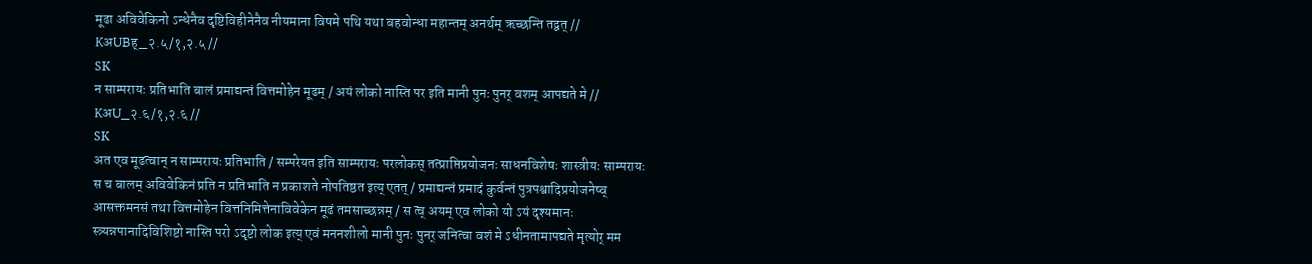मूढा अविवेकिनो ऽन्धेनैव दृष्टिविहीनेनैव नीयमाना विषमे पथि यथा बहवोन्धा महान्तम् अनर्थम् ऋच्छन्ति तद्वत् // KअUBह्_२.५/१,२.५ //
SK
न साम्परायः प्रतिभाति बालं प्रमाद्यन्तं वित्तमोहेन मूढम् / अयं लोको नास्ति पर इति मानी पुनः पुनर् वशम् आपद्यते मे // KअU_२.६/१,२.६ //
SK
अत एव मूढत्वान् न साम्परायः प्रतिभाति / सम्परेयत इति साम्परायः परलोकस् तत्प्राप्तिप्रयोजनः साधनविशेषः शास्त्रीयः साम्परायः स च बालम् अविवेकिनं प्रति न प्रतिभाति न प्रकाशते नोपतिष्ठत इत्य् एतत् / प्रमाद्यन्तं प्रमादं कुर्वन्तं पुत्रपश्वादिप्रयोजनेष्व् आसक्तमनसं तथा वित्तमोहेन वित्तनिमित्तेनाविवेकेन मूढं तमसाच्छन्नम् / स त्व् अयम् एव लोको यो ऽयं दृश्यमानः स्त्र्यन्नपानादिविशिष्टो नास्ति परो ऽदृष्टो लोक इत्य् एवं मननशीलो मानी पुनः पुनर् जनित्वा वशं मे ऽधीनतामापद्यते मृत्योर् मम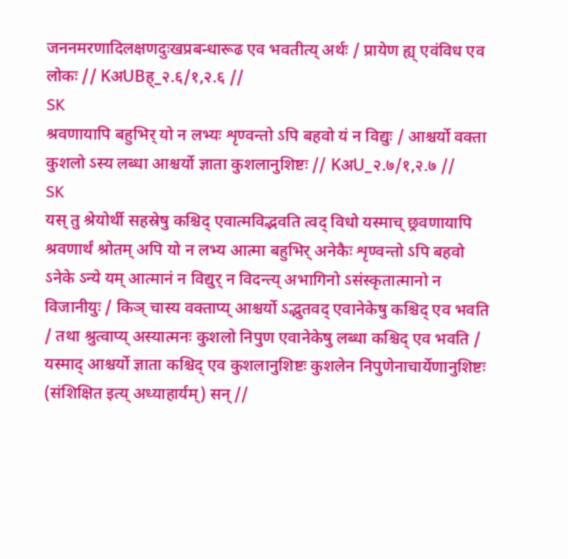जननमरणादिलक्षणदुःखप्रबन्धारूढ एव भवतीत्य् अर्थः / प्रायेण ह्य् एवंविध एव लोकः // KअUBह्_२.६/१,२.६ //
SK
श्रवणायापि बहुभिर् यो न लभ्यः शृण्वन्तो ऽपि बहवो यं न विद्युः / आश्चर्यो वक्ता कुशलो ऽस्य लब्धा आश्चर्यो ज्ञाता कुशलानुशिष्टः // KअU_२.७/१,२.७ //
SK
यस् तु श्रेयोर्थी सहस्रेषु कश्चिद् एवात्मविद्भवति त्वद् विधो यस्माच् छ्रवणायापि श्रवणार्थं श्रोतम् अपि यो न लभ्य आत्मा बहुभिर् अनेकैः शृण्वन्तो ऽपि बहवो ऽनेके ऽन्ये यम् आत्मानं न विद्युर् न विदन्त्य् अभागिनो ऽसंस्कृतात्मानो न विजानीयुः / किञ् चास्य वक्ताप्य् आश्चर्यो ऽद्भुतवद् एवानेकेषु कश्चिद् एव भवति / तथा श्रुत्वाप्य् अस्यात्मनः कुशलो निपुण एवानेकेषु लब्धा कश्चिद् एव भवति / यस्माद् आश्चर्यो ज्ञाता कश्चिद् एव कुशलानुशिष्टः कुशलेन निपुणेनाचार्येणानुशिष्टः (संशिक्षित इत्य् अध्याहार्यम्) सन् //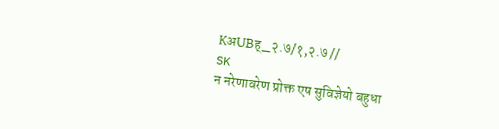KअUBह्_२.७/१,२.७ //
SK
न नरेणावरेण प्रोक्त एष सुविज्ञेयो बहुधा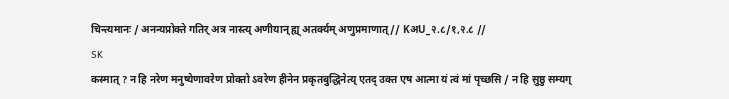चिन्त्यमानः / अनन्यप्रोक्ते गतिर् अत्र नास्त्य् अणीयान् ह्य् अतर्क्यम् अणुप्रमाणात् // KअU_२.८/१,२.८ //
SK
कस्मात् ? न हि नरेण मनुष्येणावरेण प्रोक्तो ऽवरेण हीनेन प्रकृतबुद्धिनेत्य् एतद् उक्त एष आत्मा यं त्वं मां पृच्छसि / न हि सुष्ठु सम्यग्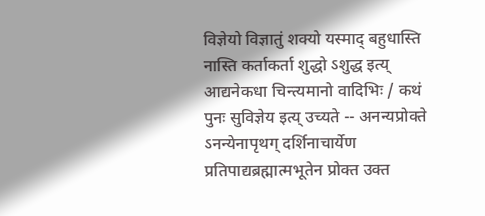विज्ञेयो विज्ञातुं शक्यो यस्माद् बहुधास्ति नास्ति कर्ताकर्ता शुद्धो ऽशुद्ध इत्य् आद्यनेकधा चिन्त्यमानो वादिभिः / कथं पुनः सुविज्ञेय इत्य् उच्यते -- अनन्यप्रोक्ते ऽनन्येनापृथग् दर्शिनाचार्येण प्रतिपाद्यब्रह्मात्मभूतेन प्रोक्त उक्त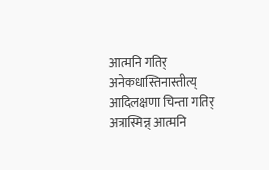आत्मनि गतिर् अनेकधास्तिनास्तीत्य् आदिलक्षणा चिन्ता गतिर् अत्रास्मिन्न् आत्मनि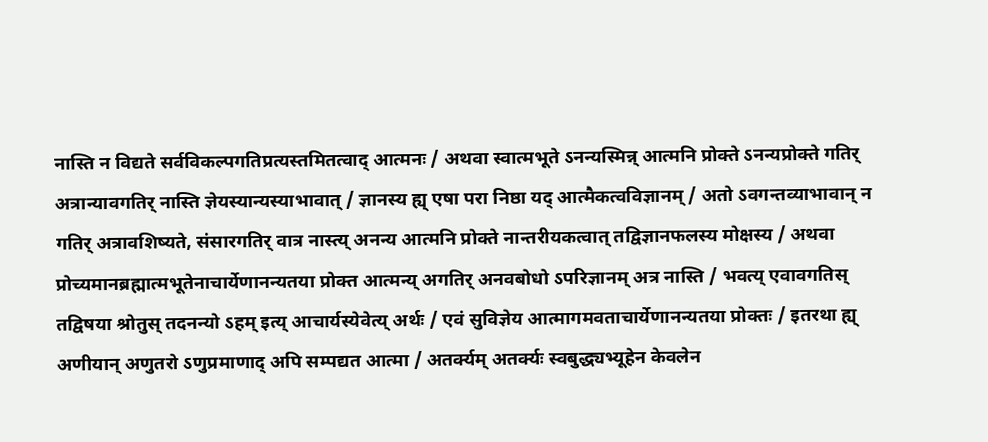नास्ति न विद्यते सर्वविकल्पगतिप्रत्यस्तमितत्वाद् आत्मनः / अथवा स्वात्मभूते ऽनन्यस्मिन्न् आत्मनि प्रोक्ते ऽनन्यप्रोक्ते गतिर् अत्रान्यावगतिर् नास्ति ज्ञेयस्यान्यस्याभावात् / ज्ञानस्य ह्य् एषा परा निष्ठा यद् आत्मैकत्वविज्ञानम् / अतो ऽवगन्तव्याभावान् न गतिर् अत्रावशिष्यते, संसारगतिर् वात्र नास्त्य् अनन्य आत्मनि प्रोक्ते नान्तरीयकत्वात् तद्विज्ञानफलस्य मोक्षस्य / अथवा प्रोच्यमानब्रह्मात्मभूतेनाचार्येणानन्यतया प्रोक्त आत्मन्य् अगतिर् अनवबोधो ऽपरिज्ञानम् अत्र नास्ति / भवत्य् एवावगतिस् तद्विषया श्रोतुस् तदनन्यो ऽहम् इत्य् आचार्यस्येवेत्य् अर्थः / एवं सुविज्ञेय आत्मागमवताचार्येणानन्यतया प्रोक्तः / इतरथा ह्य् अणीयान् अणुतरो ऽणुप्रमाणाद् अपि सम्पद्यत आत्मा / अतर्क्यम् अतर्क्यः स्वबुद्ध्यभ्यूहेन केवलेन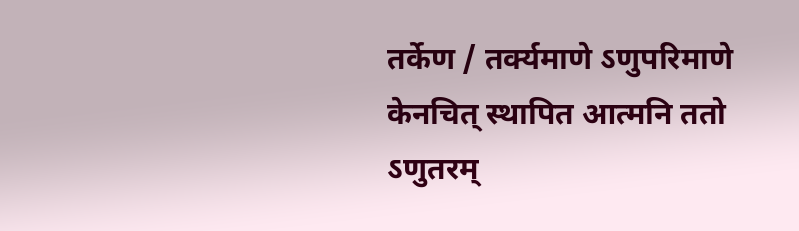तर्केण / तर्क्यमाणे ऽणुपरिमाणे केनचित् स्थापित आत्मनि ततो ऽणुतरम्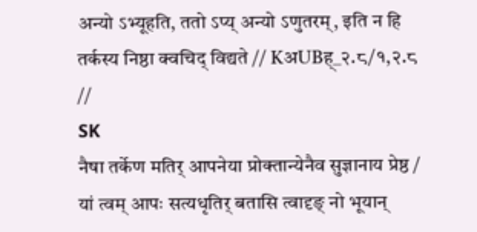अन्यो ऽभ्यूहति, ततो ऽप्य् अन्यो ऽणुतरम्, इति न हि तर्कस्य निष्ठा क्वचिद् विद्यते // KअUBह्_२.८/१,२.८ //
SK
नैषा तर्केण मतिर् आपनेया प्रोक्तान्येनैव सुज्ञानाय प्रेष्ठ / यां त्वम् आपः सत्यधृतिर् बतासि त्वादृङ् नो भूयान्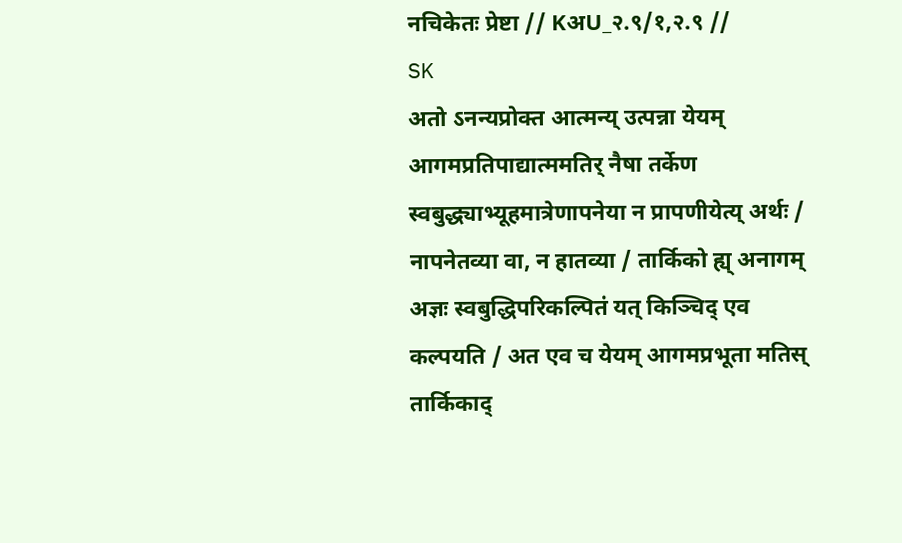नचिकेतः प्रेष्टा // KअU_२.९/१,२.९ //
SK
अतो ऽनन्यप्रोक्त आत्मन्य् उत्पन्ना येयम् आगमप्रतिपाद्यात्ममतिर् नैषा तर्केण स्वबुद्ध्याभ्यूहमात्रेणापनेया न प्रापणीयेत्य् अर्थः / नापनेतव्या वा, न हातव्या / तार्किको ह्य् अनागम् अज्ञः स्वबुद्धिपरिकल्पितं यत् किञ्चिद् एव कल्पयति / अत एव च येयम् आगमप्रभूता मतिस् तार्किकाद्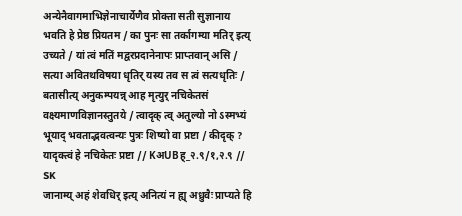अन्येनैवागमाभिज्ञेनाचार्येणैव प्रोक्ता सती सुज्ञानाय भवति हे प्रेष्ठ प्रियतम / का पुनः सा तर्कागम्या मतिर् इत्य् उच्यते / यां त्वं मतिं मद्वरप्रदानेनापः प्राप्तवान् असि / सत्या अवितथविषया धृतिर् यस्य तव स त्वं सत्यधृतिः / बतासीत्य् अनुकम्पयन्न् आह मृत्युर् नचिकेतसं वक्ष्यमाणविज्ञानस्तुतये / त्वादृक् त्व् अतुल्यो नो ऽस्मभ्यं भूयाद् भवताद्भवत्वन्यः पुत्रः शिष्यो वा प्रष्टा / कीदृक् ? यादृक्त्वं हे नचिकेतः प्रष्टा // KअUBह्_२.९/१,२.९ //
SK
जानाम्य् अहं शेवधिर् इत्य् अनित्यं न ह्य् अध्रुवैः प्राप्यते हि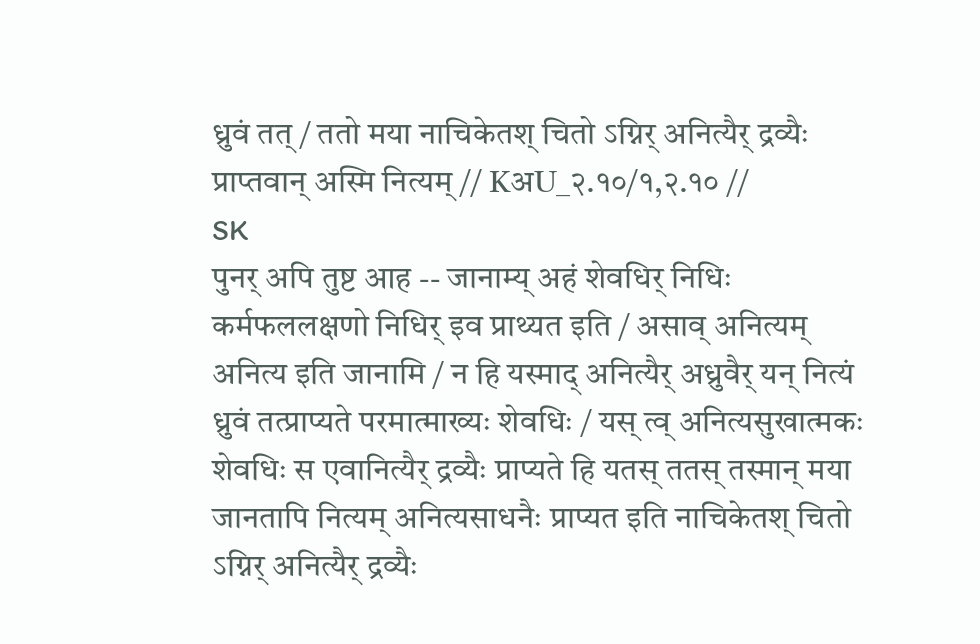ध्रुवं तत् / ततो मया नाचिकेतश् चितो ऽग्निर् अनित्यैर् द्रव्यैः प्राप्तवान् अस्मि नित्यम् // KअU_२.१०/१,२.१० //
SK
पुनर् अपि तुष्ट आह -- जानाम्य् अहं शेवधिर् निधिः कर्मफललक्षणो निधिर् इव प्राथ्यत इति / असाव् अनित्यम् अनित्य इति जानामि / न हि यस्माद् अनित्यैर् अध्रुवैर् यन् नित्यं ध्रुवं तत्प्राप्यते परमात्माख्यः शेवधिः / यस् त्व् अनित्यसुखात्मकः शेवधिः स एवानित्यैर् द्रव्यैः प्राप्यते हि यतस् ततस् तस्मान् मया जानतापि नित्यम् अनित्यसाधनैः प्राप्यत इति नाचिकेतश् चितो ऽग्निर् अनित्यैर् द्रव्यैः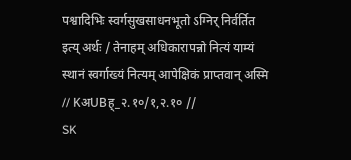पश्वादिभिः स्वर्गसुखसाधनभूतो ऽग्निर् निर्वर्तित इत्य् अर्थः / तेनाहम् अधिकारापन्नो नित्यं याम्यं स्थानं स्वर्गाख्यं नित्यम् आपेक्षिकं प्राप्तवान् अस्मि // KअUBह्_२.१०/१,२.१० //
SK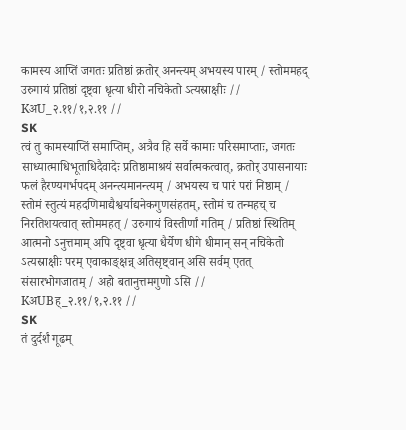कामस्य आप्तिं जगतः प्रतिष्ठां क्रतोर् अनन्त्यम् अभयस्य पारम् / स्तोममहद् उरुगायं प्रतिष्ठां दृष्ट्वा धृत्या धीरो नचिकेतो ऽत्यस्राक्षीः // KअU_२.११/१,२.११ //
SK
त्वं तु कामस्याप्तिं समाप्तिम्, अत्रैव हि सर्वे कामाः परिसमाप्ताः, जगतः साध्यात्माधिभूताधिदैवादेः प्रतिष्ठामाश्रयं सर्वात्मकत्वात्, क्रतोर् उपासनायाः फलं हैरण्यगर्भपदम् अनन्त्यमानन्त्यम् / अभयस्य च पारं परां निष्ठाम् / स्तोमं स्तुत्यं महदणिमाद्यैश्वर्याद्यनेकगुणसंहतम्, स्तोमं च तन्महच् च निरतिशयत्वात् स्तोममहत् / उरुगायं विस्तीर्णां गतिम् / प्रतिष्ठां स्थितिम् आत्मनो ऽनुत्तमाम् अपि दृष्ट्वा धृत्या धैर्येण धीगे धीमान् सन् नचिकेतो ऽत्यस्राक्षीः परम् एवाकाङ्क्षन्न् अतिसृष्ट्वान् असि सर्वम् एतत् संसारभोगजातम् / अहो बतानुत्तमगुणो ऽसि // KअUBह्_२.११/१,२.११ //
SK
तं दुर्दर्शं गूढम्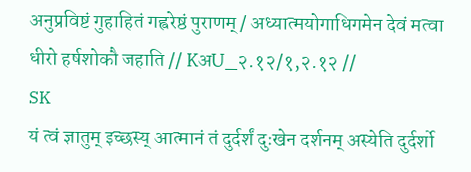अनुप्रविष्टं गुहाहितं गह्वरेष्ठं पुराणम् / अध्यात्मयोगाधिगमेन देवं मत्वा धीरो हर्षशोकौ जहाति // KअU_२.१२/१,२.१२ //
SK
यं त्वं ज्ञातुम् इच्छस्य् आत्मानं तं दुर्दर्शं दुःखेन दर्शनम् अस्येति दुर्दर्शो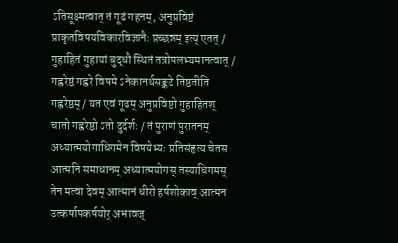ऽतिसूक्ष्मत्वात् तं गूढं गहनम्, अनुप्रविष्टं प्राकृतविषयविकारविज्ञानैः प्रच्छन्नम् इत्य् एतत् / गुहाहितं गुहायां बुद्धौ स्थितं तत्रोपलभ्यमानत्वात् / गह्वरेष्ठं गह्वरे विषमे ऽनेकानर्थसङ्कटे तिष्ठतीति गह्वरेष्ठम् / यत एवं गूढम् अनुप्रविष्टो गुहाहितश् चातो गह्वरेष्ठो ऽतो दुर्दर्शः / तं पुराणं पुरातनम् अध्यात्मयोगाधिगमेन विषयेभ्यः प्रतिसंहृत्य चेतस आत्मनि समाधानम् अध्यात्मयोगस् तस्याधिगमस् तेन मत्वा देवम् आत्मानं धीरो हर्षशोकाव् आत्मन उत्कर्षापकर्षयोर् अभावज्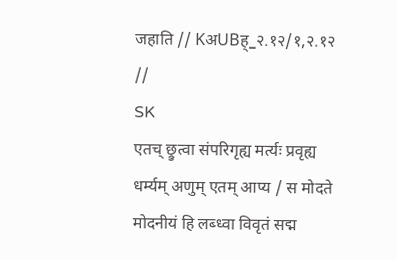जहाति // KअUBह्_२.१२/१,२.१२ //
SK
एतच् छ्रुत्वा संपरिगृह्य मर्त्यः प्रवृह्य धर्म्यम् अणुम् एतम् आप्य / स मोदते मोदनीयं हि लब्ध्वा विवृतं सद्म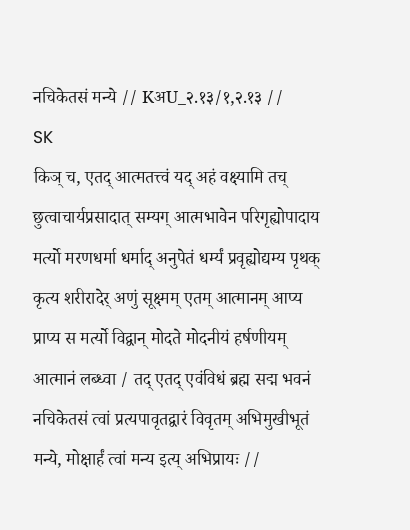नचिकेतसं मन्ये // KअU_२.१३/१,२.१३ //
SK
किञ् च, एतद् आत्मतत्त्वं यद् अहं वक्ष्यामि तच् छुत्वाचार्यप्रसादात् सम्यग् आत्मभावेन परिगृह्योपादाय मर्त्यो मरणधर्मा धर्माद् अनुपेतं धर्म्यं प्रवृह्योद्यम्य पृथक् कृत्य शरीरादेर् अणुं सूक्ष्मम् एतम् आत्मानम् आप्य प्राप्य स मर्त्यो विद्वान् मोदते मोदनीयं हर्षणीयम् आत्मानं लब्ध्वा / तद् एतद् एवंविधं ब्रह्म सद्म भवनं नचिकेतसं त्वां प्रत्यपावृतद्वारं विवृतम् अभिमुखीभूतं मन्ये, मोक्षार्हं त्वां मन्य इत्य् अभिप्रायः //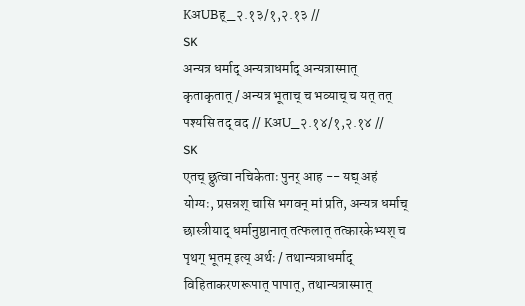KअUBह्_२.१३/१,२.१३ //
SK
अन्यत्र धर्माद् अन्यत्राधर्माद् अन्यत्रास्मात् कृताकृतात् / अन्यत्र भूताच् च भव्याच् च यत् तत् पश्यसि तद् वद // KअU_२.१४/१,२.१४ //
SK
एतच् छ्रुत्वा नचिकेताः पुनर् आह -- यद्य् अहं योग्यः, प्रसन्नश् चासि भगवन् मां प्रति, अन्यत्र धर्माच् छास्त्रीयाद् धर्मानुष्ठानात् तत्फलात् तत्कारकेभ्यश् च पृथग् भूतम् इत्य् अर्थः / तथान्यत्राधर्माद् विहिताकरणरूपात् पापात्, तथान्यत्रास्मात्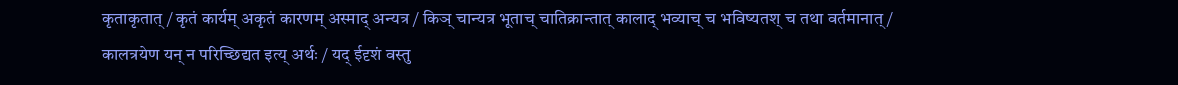कृताकृतात् / कृतं कार्यम् अकृतं कारणम् अस्माद् अन्यत्र / किञ् चान्यत्र भूताच् चातिक्रान्तात् कालाद् भव्याच् च भविष्यतश् च तथा वर्तमानात् / कालत्रयेण यन् न परिच्छिद्यत इत्य् अर्थः / यद् ईदृशं वस्तु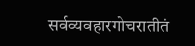सर्वव्यवहारगोचरातीतं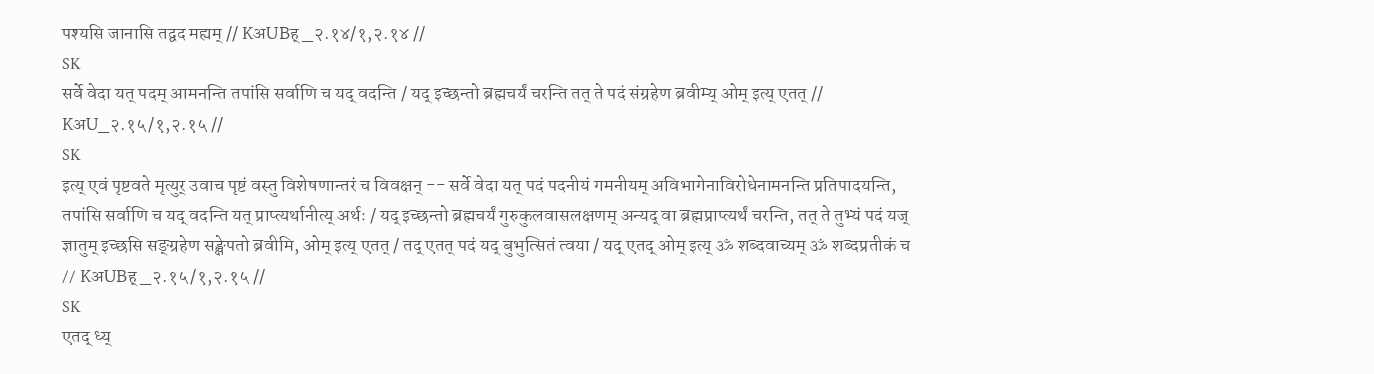पश्यसि जानासि तद्वद मह्यम् // KअUBह्_२.१४/१,२.१४ //
SK
सर्वे वेदा यत् पदम् आमनन्ति तपांसि सर्वाणि च यद् वदन्ति / यद् इच्छन्तो ब्रह्मचर्यं चरन्ति तत् ते पदं संग्रहेण ब्रवीम्य् ओम् इत्य् एतत् // KअU_२.१५/१,२.१५ //
SK
इत्य् एवं पृष्टवते मृत्युर् उवाच पृष्टं वस्तु विशेषणान्तरं च विवक्षन् -- सर्वे वेदा यत् पदं पदनीयं गमनीयम् अविभागेनाविरोधेनामनन्ति प्रतिपादयन्ति, तपांसि सर्वाणि च यद् वदन्ति यत् प्राप्त्यर्थानीत्य् अर्थः / यद् इच्छन्तो ब्रह्मचर्यं गुरुकुलवासलक्षणम् अन्यद् वा ब्रह्मप्राप्त्यर्थं चरन्ति, तत् ते तुभ्यं पदं यज् ज्ञातुम् इच्छसि सङ्ग्रहेण सङ्क्षेपतो ब्रवीमि, ओम् इत्य् एतत् / तद् एतत् पदं यद् बुभुत्सितं त्वया / यद् एतद् ओम् इत्य् ॐ शब्दवाच्यम् ॐ शब्दप्रतीकं च // KअUBह्_२.१५/१,२.१५ //
SK
एतद् ध्य्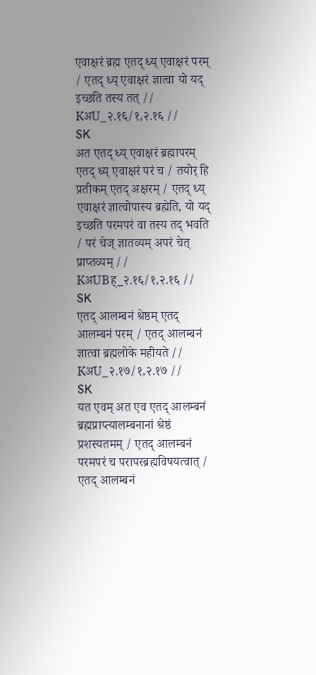एवाक्षरं ब्रह्म एतद् ध्य् एवाक्षरं परम् / एतद् ध्य् एवाक्षरं ज्ञात्वा यो यद् इच्छति तस्य तत् // KअU_२.१६/१,२.१६ //
SK
अत एतद् ध्य् एवाक्षरं ब्रह्मापरम् एतद् ध्य् एवाक्षरं परं च / तयोर् हि प्रतीकम् एतद् अक्षरम् / एतद् ध्य् एवाक्षरं ज्ञात्वोपास्य ब्रह्मेति, यो यद् इच्छति परमपरं वा तस्य तद् भवति / परं चेज् ज्ञातव्यम् अपरं चेत् प्राप्तव्यम् // KअUBह्_२.१६/१,२.१६ //
SK
एतद् आलम्बनं श्रेष्ठम् एतद् आलम्बनं परम् / एतद् आलम्बनं ज्ञात्वा ब्रह्मलोके महीयते // KअU_२.१७/१,२.१७ //
SK
यत एवम् अत एव एतद् आलम्बनं ब्रह्मप्राप्त्यालम्बनानां श्रेष्ठं प्रशस्यतमम् / एतद् आलम्बनं परमपरं च परापरब्रह्मविषयत्वात् / एतद् आलम्बनं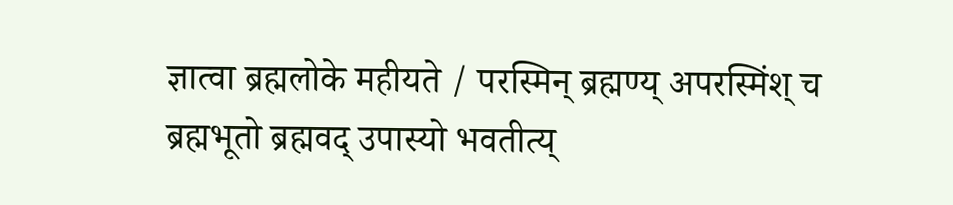ज्ञात्वा ब्रह्मलोके महीयते / परस्मिन् ब्रह्मण्य् अपरस्मिंश् च ब्रह्मभूतो ब्रह्मवद् उपास्यो भवतीत्य्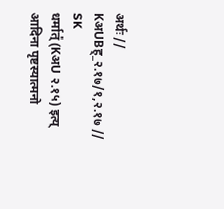अर्थः // KअUBह्_२.१७/१,२.१७ //
SK
धर्मात्᳚ (KअU २.१५) इत्य् आदिना पृष्टस्यात्मनो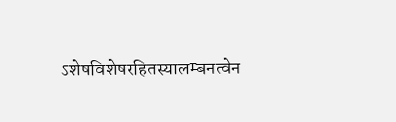ऽशेषविशेषरहितस्यालम्बनत्वेन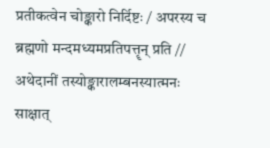प्रतीकत्वेन चोङ्कारो निर्दिष्टः / अपरस्य च ब्रह्मणो मन्दमध्यमप्रतिपत्तॄन् प्रति // अथेदानीं तस्योङ्कारालम्बनस्यात्मनः साक्षात्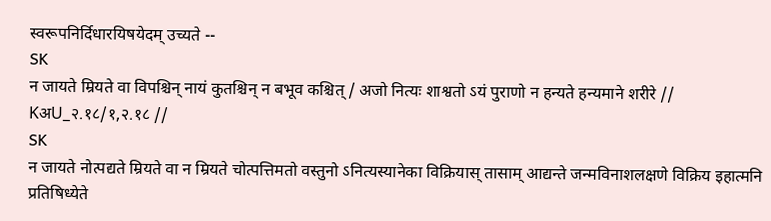स्वरूपनिर्दिधारयिषयेदम् उच्यते --
SK
न जायते म्रियते वा विपश्चिन् नायं कुतश्चिन् न बभूव कश्चित् / अजो नित्यः शाश्वतो ऽयं पुराणो न हन्यते हन्यमाने शरीरे // KअU_२.१८/१,२.१८ //
SK
न जायते नोत्पद्यते म्रियते वा न म्रियते चोत्पत्तिमतो वस्तुनो ऽनित्यस्यानेका विक्रियास् तासाम् आद्यन्ते जन्मविनाशलक्षणे विक्रिय इहात्मनि प्रतिषिध्येते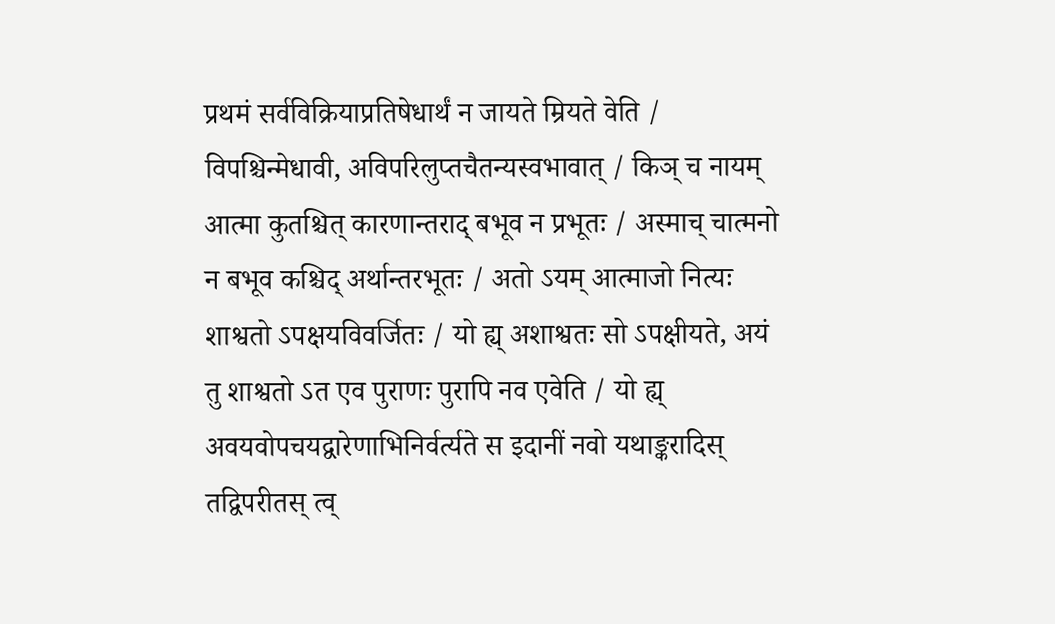प्रथमं सर्वविक्रियाप्रतिषेधार्थं न जायते म्रियते वेति / विपश्चिन्मेधावी, अविपरिलुप्तचैतन्यस्वभावात् / किञ् च नायम् आत्मा कुतश्चित् कारणान्तराद् बभूव न प्रभूतः / अस्माच् चात्मनो न बभूव कश्चिद् अर्थान्तरभूतः / अतो ऽयम् आत्माजो नित्यः शाश्वतो ऽपक्षयविवर्जितः / यो ह्य् अशाश्वतः सो ऽपक्षीयते, अयं तु शाश्वतो ऽत एव पुराणः पुरापि नव एवेति / यो ह्य् अवयवोपचयद्वारेणाभिनिर्वर्त्यते स इदानीं नवो यथाङ्करादिस् तद्विपरीतस् त्व्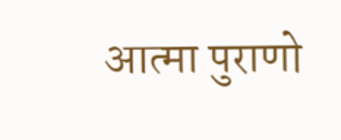आत्मा पुराणो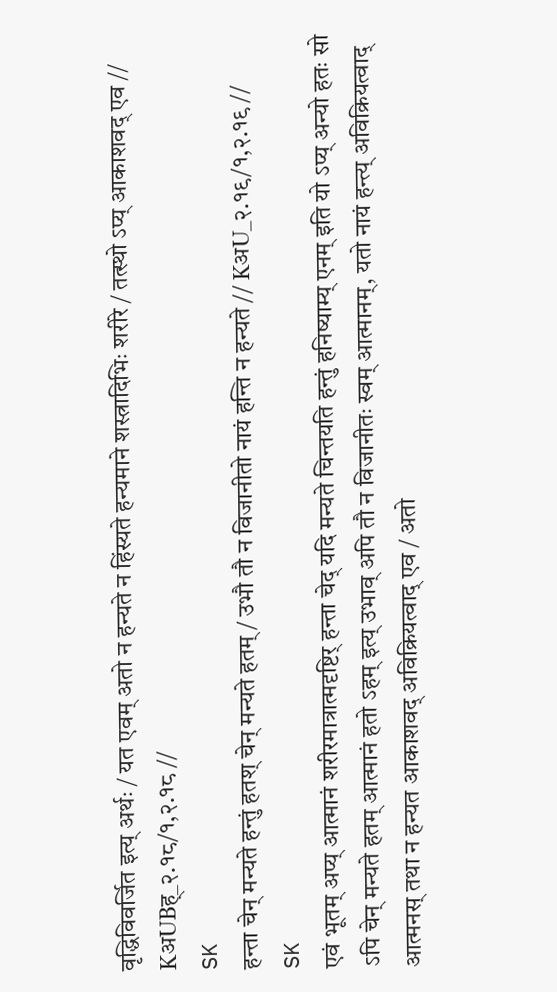वृद्धिविवर्जित इत्य् अर्थः / यत एवम् अतो न हन्यते न हिंस्यते हन्यमाने शस्त्रादिभिः शरीरे / तत्स्थो ऽप्य् आकाशवद् एव // KअUBह्_२.१८/१,२.१८ //
SK
हन्ता चेन् मन्यते हन्तुं हतश् चेन् मन्यते हतम् / उभौ तौ न विजानीतो नायं हन्ति न हन्यते // KअU_२.१९/१,२.१९ //
SK
एवं भूतम् अप्य् आत्मानं शरीरमात्रात्मदृष्टिर् हन्ता चेद् यदि मन्यते चिन्तयति हन्तुं हनिष्याम्य् एनम् इति यो ऽप्य् अन्यो हतः सो ऽपि चेन् मन्यते हतम् आत्मानं हतो ऽहम् इत्य् उभाव् अपि तौ न विजानीतः स्वम् आत्मानम्, यतो नायं हन्त्य् अविक्रियत्वाद् आत्मनस् तथा न हन्यत आकाशवद् अविक्रियत्वाद् एव / अतो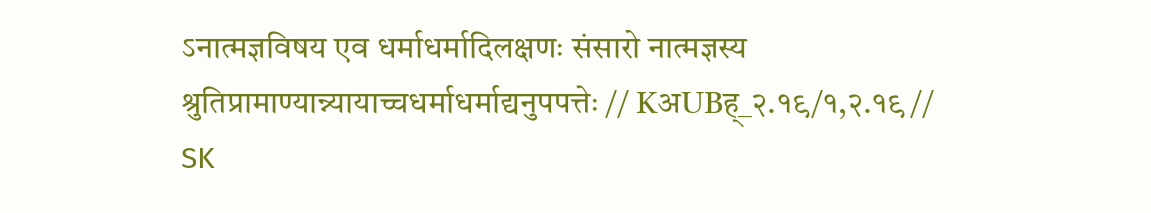ऽनात्मज्ञविषय एव धर्माधर्मादिलक्षणः संसारो नात्मज्ञस्य श्रुतिप्रामाण्यान्न्यायाच्चधर्माधर्माद्यनुपपत्तेः // KअUBह्_२.१९/१,२.१९ //
SK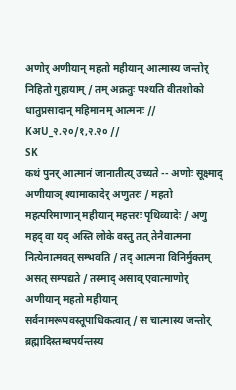अणोर् अणीयान् महतो महीयान् आत्मास्य जन्तोर् निहितो गुहायाम् / तम् अक्रतुः पश्यति वीतशोको धातुप्रसादान् महिमानम् आत्मनः // KअU_२.२०/१,२.२० //
SK
कथं पुनर् आत्मानं जानातीत्य् उच्यते -- अणोः सूक्ष्माद् अणीयाञ् श्यामाकादेर् अणुतरः / महतो महत्परिमाणान् महीयान् महत्तरः पृथिव्यादेः / अणु महद् वा यद् अस्ति लोके वस्तु तत् तेनैवात्मना नित्येनात्मवत् सम्भवति / तद् आत्मना विनिर्मुक्तम् असत् सम्पद्यते / तस्माद् असाव् एवात्माणोर् अणीयान् महतो महीयान् सर्वनामरूपवस्तूपाधिकत्वात् / स चात्मास्य जन्तोर् ब्रह्मादिस्तम्बपर्यन्तस्य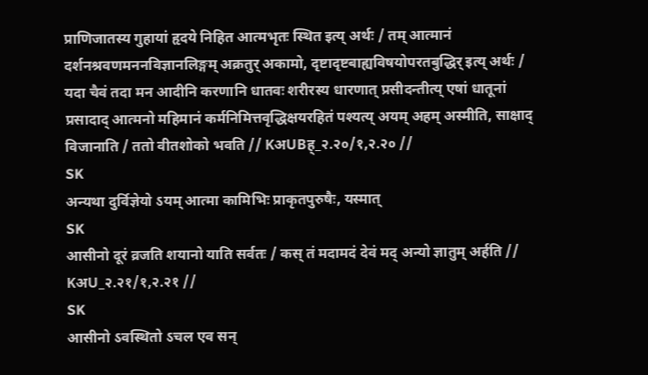प्राणिजातस्य गुहायां हृदये निहित आत्मभृतः स्थित इत्य् अर्थः / तम् आत्मानं दर्शनश्रवणमननविज्ञानलिङ्गम् अक्रतुर् अकामो, दृष्टादृष्टबाह्यविषयोपरतबुद्धिर् इत्य् अर्थः / यदा चैवं तदा मन आदीनि करणानि धातवः शरीरस्य धारणात् प्रसीदन्तीत्य् एषां धातूनां प्रसादाद् आत्मनो महिमानं कर्मनिमित्तवृद्धिक्षयरहितं पश्यत्य् अयम् अहम् अस्मीति, साक्षाद् विजानाति / ततो वीतशोको भवति // KअUBह्_२.२०/१,२.२० //
SK
अन्यथा दुर्विज्ञेयो ऽयम् आत्मा कामिभिः प्राकृतपुरुषैः, यस्मात्
SK
आसीनो दूरं व्रजति शयानो याति सर्वतः / कस् तं मदामदं देवं मद् अन्यो ज्ञातुम् अर्हति // KअU_२.२१/१,२.२१ //
SK
आसीनो ऽवस्थितो ऽचल एव सन्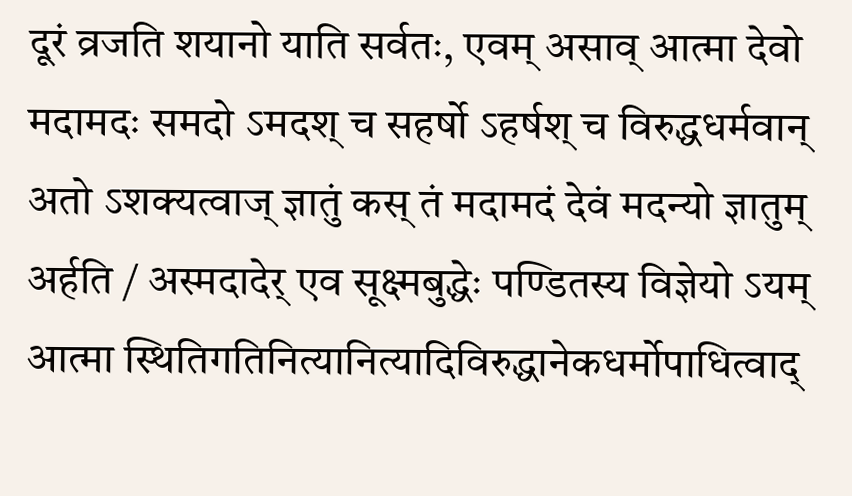दूरं व्रजति शयानो याति सर्वतः, एवम् असाव् आत्मा देवो मदामदः समदो ऽमदश् च सहर्षो ऽहर्षश् च विरुद्धधर्मवान् अतो ऽशक्यत्वाज् ज्ञातुं कस् तं मदामदं देवं मदन्यो ज्ञातुम् अर्हति / अस्मदादेर् एव सूक्ष्मबुद्धेः पण्डितस्य विज्ञेयो ऽयम् आत्मा स्थितिगतिनित्यानित्यादिविरुद्धानेकधर्मोपाधित्वाद्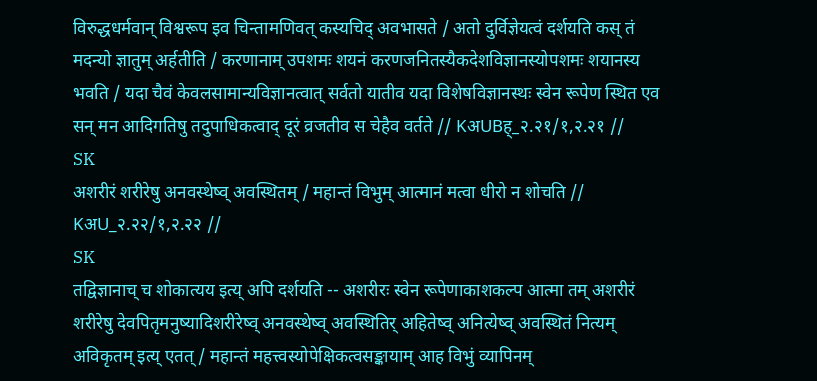विरुद्धधर्मवान् विश्वरूप इव चिन्तामणिवत् कस्यचिद् अवभासते / अतो दुर्विज्ञेयत्वं दर्शयति कस् तं मदन्यो ज्ञातुम् अर्हतीति / करणानाम् उपशमः शयनं करणजनितस्यैकदेशविज्ञानस्योपशमः शयानस्य भवति / यदा चैवं केवलसामान्यविज्ञानत्वात् सर्वतो यातीव यदा विशेषविज्ञानस्थः स्वेन रूपेण स्थित एव सन् मन आदिगतिषु तदुपाधिकत्वाद् दूरं व्रजतीव स चेहैव वर्तते // KअUBह्_२.२१/१,२.२१ //
SK
अशरीरं शरीरेषु अनवस्थेष्व् अवस्थितम् / महान्तं विभुम् आत्मानं मत्वा धीरो न शोचति // KअU_२.२२/१,२.२२ //
SK
तद्विज्ञानाच् च शोकात्यय इत्य् अपि दर्शयति -- अशरीरः स्वेन रूपेणाकाशकल्प आत्मा तम् अशरीरं शरीरेषु देवपितृमनुष्यादिशरीरेष्व् अनवस्थेष्व् अवस्थितिर् अहितेष्व् अनित्येष्व् अवस्थितं नित्यम् अविकृतम् इत्य् एतत् / महान्तं महत्त्वस्योपेक्षिकत्वसङ्कायाम् आह विभुं व्यापिनम्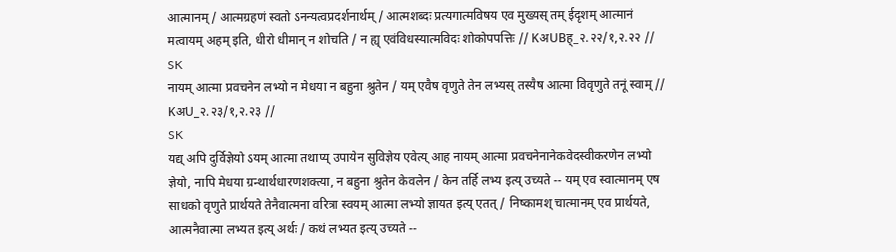आत्मानम् / आत्मग्रहणं स्वतो ऽनन्यत्वप्रदर्शनार्थम् / आत्मशब्दः प्रत्यगात्मविषय एव मुख्यस् तम् ईदृशम् आत्मानं मत्वायम् अहम् इति, धीरो धीमान् न शोचति / न ह्य् एवंविधस्यात्मविदः शोकोपपत्तिः // KअUBह्_२.२२/१,२.२२ //
SK
नायम् आत्मा प्रवचनेन लभ्यो न मेधया न बहुना श्रुतेन / यम् एवैष वृणुते तेन लभ्यस् तस्यैष आत्मा विवृणुते तनूं स्वाम् // KअU_२.२३/१,२.२३ //
SK
यद्य् अपि दुर्विज्ञेयो ऽयम् आत्मा तथाप्य् उपायेन सुविज्ञेय एवेत्य् आह नायम् आत्मा प्रवचनेनानेकवेदस्वीकरणेन लभ्यो ज्ञेयो, नापि मेधया ग्रन्थार्थधारणशक्त्या, न बहुना श्रुतेन केवलेन / केन तर्हि लभ्य इत्य् उच्यते -- यम् एव स्वात्मानम् एष साधको वृणुते प्रार्थयते तेनैवात्मना वरित्रा स्वयम् आत्मा लभ्यो ज्ञायत इत्य् एतत् / निष्कामश् चात्मानम् एव प्रार्थयते, आत्मनैवात्मा लभ्यत इत्य् अर्थः / कथं लभ्यत इत्य् उच्यते --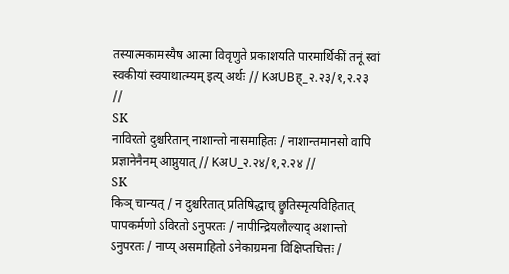तस्यात्मकामस्यैष आत्मा विवृणुते प्रकाशयति पारमार्थिकीं तनूं स्वां स्वकीयां स्वयाथात्म्यम् इत्य् अर्थः // KअUBह्_२.२३/१,२.२३ //
SK
नाविरतो दुश्चरितान् नाशान्तो नासमाहितः / नाशान्तमानसो वापि प्रज्ञानेनैनम् आप्नुयात् // KअU_२.२४/१,२.२४ //
SK
किञ् चान्यत् / न दुश्चरितात् प्रतिषिद्धाच् छ्रुतिस्मृत्यविहितात् पापकर्मणो ऽविरतो ऽनुपरतः / नापीन्द्रियलौल्याद् अशान्तो ऽनुपरतः / नाप्य् असमाहितो ऽनेकाग्रमना विक्षिप्तचित्तः /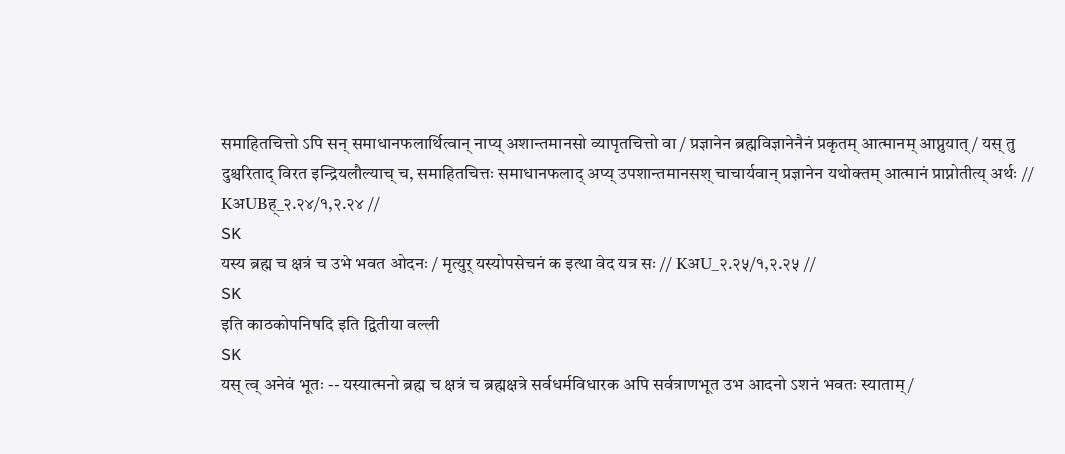समाहितचित्तो ऽपि सन् समाधानफलार्थित्वान् नाप्य् अशान्तमानसो व्यापृतचित्तो वा / प्रज्ञानेन ब्रह्मविज्ञानेनैनं प्रकृतम् आत्मानम् आप्नुयात् / यस् तु दुश्चरिताद् विरत इन्द्रियलौल्याच् च, समाहितचित्तः समाधानफलाद् अप्य् उपशान्तमानसश् चाचार्यवान् प्रज्ञानेन यथोक्तम् आत्मानं प्राप्नोतीत्य् अर्थः // KअUBह्_२.२४/१,२.२४ //
SK
यस्य ब्रह्म च क्षत्रं च उभे भवत ओदनः / मृत्युर् यस्योपसेचनं क इत्था वेद यत्र सः // KअU_२.२५/१,२.२५ //
SK
इति काठकोपनिषदि इति द्वितीया वल्ली
SK
यस् त्व् अनेवं भूतः -- यस्यात्मनो ब्रह्म च क्षत्रं च ब्रह्मक्षत्रे सर्वधर्मविधारक अपि सर्वत्राणभूत उभ आदनो ऽशनं भवतः स्याताम् /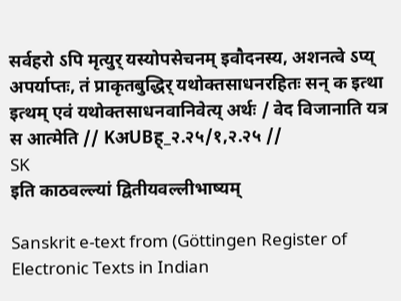सर्वहरो ऽपि मृत्युर् यस्योपसेचनम् इवौदनस्य, अशनत्वे ऽप्य् अपर्याप्तः, तं प्राकृतबुद्धिर् यथोक्तसाधनरहितः सन् क इत्था इत्थम् एवं यथोक्तसाधनवानिवेत्य् अर्थः / वेद विजानाति यत्र स आत्मेति // KअUBह्_२.२५/१,२.२५ //
SK
इति काठवल्ल्यां द्वितीयवल्लीभाष्यम्

Sanskrit e-text from (Göttingen Register of Electronic Texts in Indian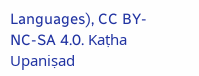Languages), CC BY-NC-SA 4.0. Kaṭha Upaniṣad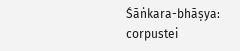Śāṅkara-bhāṣya: corpustei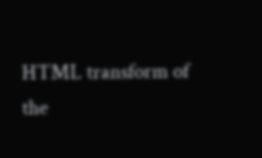HTML transform of the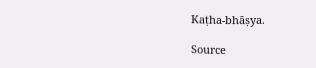Kaṭha-bhāṣya.

Source